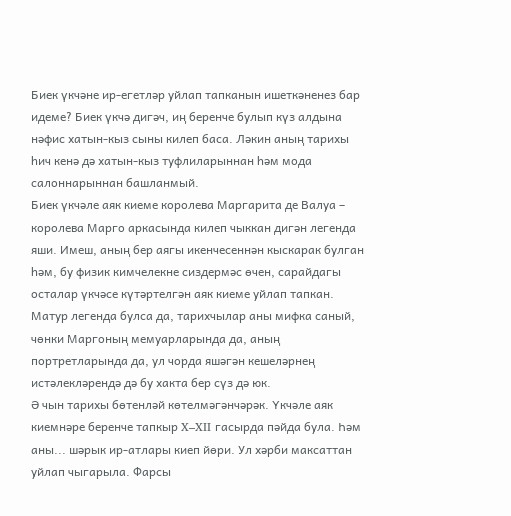Биек үкчәне ир-егетләр уйлап тапканын ишеткәненез бар идеме? Биек үкчә дигәч, иң беренче булып күз алдына нәфис хатын-кыз сыны килеп баса. Ләкин аның тарихы һич кенә дә хатын-кыз туфлиларыннан һәм мода салоннарыннан башланмый.
Биек үкчәле аяк киеме королева Маргарита де Валуа – королева Марго аркасында килеп чыккан дигән легенда яши. Имеш, аның бер аягы икенчесеннән кыскарак булган һәм, бу физик кимчелекне сиздермәс өчен, сарайдагы осталар үкчәсе күтәртелгән аяк киеме уйлап тапкан. Матур легенда булса да, тарихчылар аны мифка саный, чөнки Маргоның мемуарларында да, аның портретларында да, ул чорда яшәгән кешеләрнең истәлекләрендә дә бу хакта бер сүз дә юк.
Ә чын тарихы бөтенләй көтелмәгәнчәрәк. Үкчәле аяк киемнәре беренче тапкыр X–XII гасырда пәйда була. Һәм аны... шәрык ир-атлары киеп йөри. Ул хәрби максаттан уйлап чыгарыла. Фарсы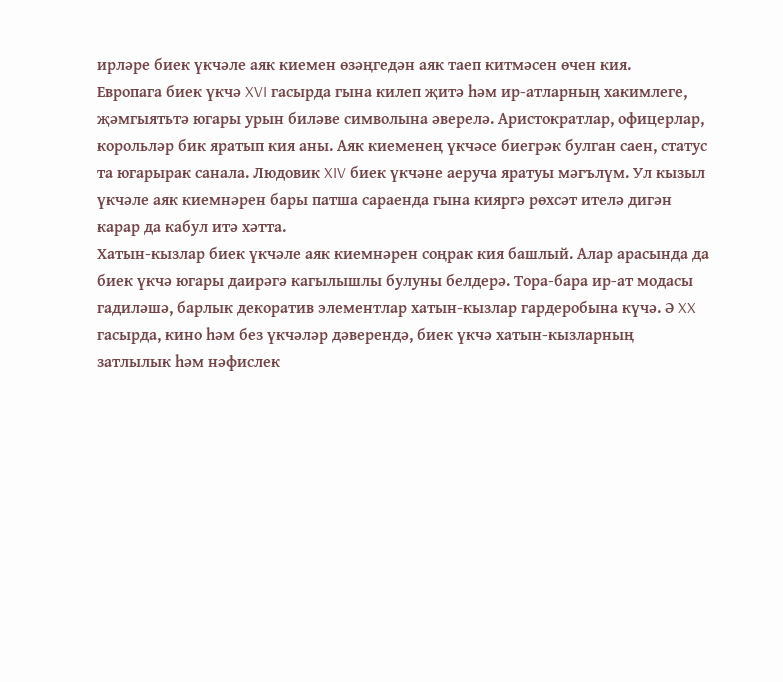ирләре биек үкчәле аяк киемен өзәңгедән аяк таеп китмәсен өчен кия.
Европага биек үкчә XVI гасырда гына килеп җитә һәм ир-атларның хакимлеге, җәмгыятьтә югары урын биләве символына әверелә. Аристократлар, офицерлар, корольләр бик яратып кия аны. Аяк киеменең үкчәсе биегрәк булган саен, статус та югарырак санала. Людовик XIV биек үкчәне аеруча яратуы мәгълүм. Ул кызыл үкчәле аяк киемнәрен бары патша сараенда гына кияргә рөхсәт ителә дигән карар да кабул итә хәтта.
Хатын-кызлар биек үкчәле аяк киемнәрен соңрак кия башлый. Алар арасында да биек үкчә югары даирәгә кагылышлы булуны белдерә. Тора-бара ир-ат модасы гадиләшә, барлык декоратив элементлар хатын-кызлар гардеробына күчә. Ә XX гасырда, кино һәм без үкчәләр дәверендә, биек үкчә хатын-кызларның затлылык һәм нәфислек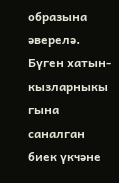образына әверелә. Бүген хатын-кызларныкы гына саналган биек үкчәне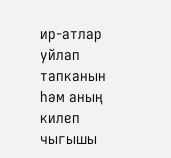ир-атлар уйлап тапканын һәм аның килеп чыгышы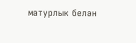матурлык белән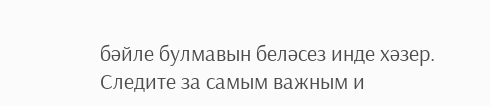бәйле булмавын беләсез инде хәзер.
Следите за самым важным и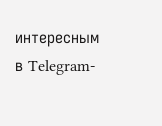интересным в Telegram-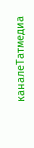каналеТатмедиа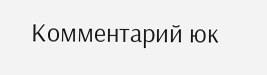Комментарий юк